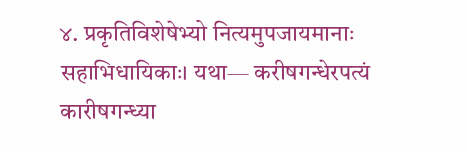४. प्रकृतिविशेषेभ्यो नित्यमुपजायमानाः सहाभिधायिकाः। यथा— करीषगन्धेरपत्यं कारीषगन्ध्या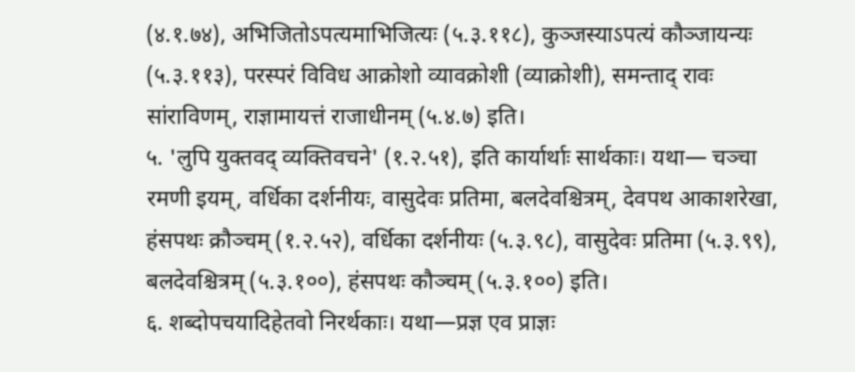(४.१.७४), अभिजितोऽपत्यमाभिजित्यः (५.३.११८), कुञ्जस्याऽपत्यं कौञ्जायन्यः (५.३.११३), परस्परं विविध आक्रोशो व्यावक्रोशी (व्याक्रोशी), समन्ताद् रावः सांराविणम्, राज्ञामायत्तं राजाधीनम् (५.४.७) इति।
५. 'लुपि युक्तवद् व्यक्तिवचने' (१.२.५१), इति कार्यार्थाः सार्थकाः। यथा— चञ्चा रमणी इयम्, वर्धिका दर्शनीयः, वासुदेवः प्रतिमा, बलदेवश्चित्रम्, देवपथ आकाशरेखा, हंसपथः क्रौञ्चम् (१.२.५२), वर्धिका दर्शनीयः (५.३.९८), वासुदेवः प्रतिमा (५.३.९९), बलदेवश्चित्रम् (५.३.१००), हंसपथः कौञ्चम् (५.३.१००) इति।
६. शब्दोपचयादिहेतवो निरर्थकाः। यथा—प्रज्ञ एव प्राज्ञः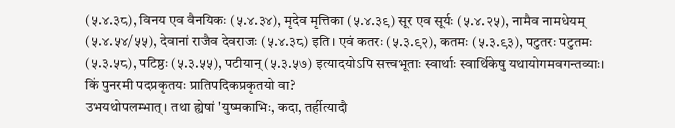(५.४.३८), विनय एव वैनयिकः (५.४.३४), मृदेव मृत्तिका (५.४.३९) सूर एव सूर्यः (५.४.२५), नामैव नामधेयम् (५.४.५४/५५), देवानां राजैव देवराजः (५.४.३८) इति। एवं कतरः (५.३.९२), कतमः (५.३.९३), पटुतरः पटुतमः (५.३.५८), पटिष्ठः (५.३.५५), पटीयान् (५.३.५७) इत्यादयोऽपि सत्त्वभूताः स्वार्थाः स्वार्थिकेषु यथायोगमवगन्तव्याः।
किं पुनरमी पदप्रकृतयः प्रातिपदिकप्रकृतयो वा?
उभयथोपलम्भात्। तथा ह्येषां 'युष्मकाभिः, कदा, तर्हीत्यादौ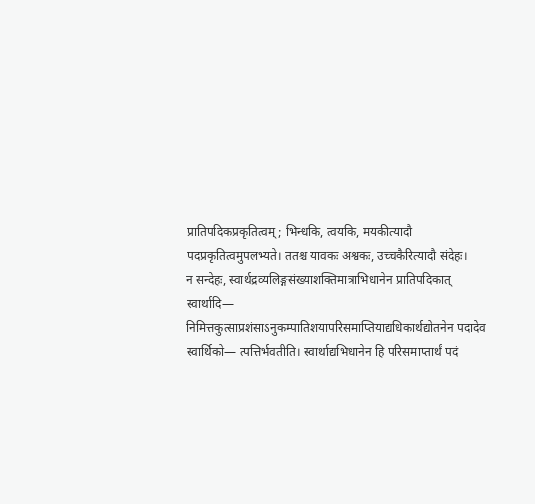प्रातिपदिकप्रकृतित्वम्; भिन्धकि, त्वयकि, मयकीत्यादौ पदप्रकृतित्वमुपलभ्यते। ततश्च यावकः अश्वकः, उच्चकैरित्यादौ संदेहः।
न सन्देहः, स्वार्थद्रव्यलिङ्गसंख्याशक्तिमात्राभिधानेन प्रातिपदिकात् स्वार्थादि— निमित्तकुत्साप्रशंसाऽनुकम्पातिशयापरिसमाप्तियाद्यधिकार्थद्योतनेन पदादेव स्वार्थिको— त्पत्तिर्भवतीति। स्वार्थाद्यभिधानेन हि परिसमाप्तार्थं पदं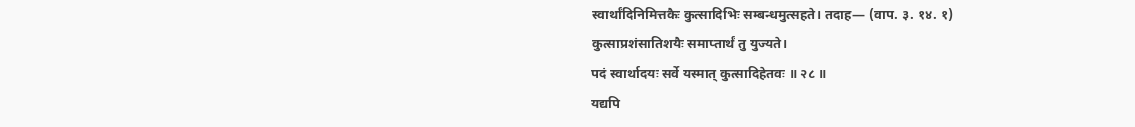स्वार्थांदिनिमित्तकैः कुत्सादिभिः सम्बन्धमुत्सहते। तदाह— (वाप. ३. १४. १)
कुत्साप्रशंसातिशयैः समाप्तार्थं तु युज्यते।
पदं स्वार्थादयः सर्वे यस्मात् कुत्सादिहेतवः ॥ २८ ॥
यद्यपि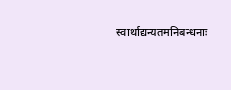स्वार्थाद्यन्यतमनिबन्धनाः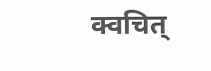क्वचित्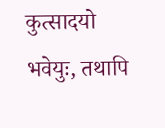कुत्सादयो भवेयुः, तथापि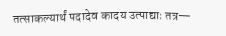तत्साकल्यार्थं पदादेव कादय उत्पाद्याः तत्र—